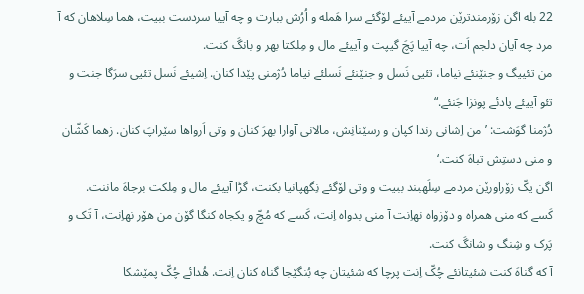22 بله اگن زۆرمندترێن مردمے آییئے لۆگئے سرا هَمله و اُرُش ببارت و چه آییا سردست ببیت، هما سِلاهان که آ مرد چه آیان دلجم اَت، چه آییا پَچَ گیپت و آییئے مال و مِلکتا بهر و بانگَ کنت.
من تئییگ و جنێنئے نیاما، تئیی نَسل و جنێنئے نَسلئے نیاما دُژمنی پێدا کنان. اِشیئے نَسل تئیی سرَگا جنت و تئو آییئے پادئے پونزا جَنئے.“
دُژمنا گوَشت: ’من اِشانی رندا کپان و رسێنانِش، مالانی آوارا بهرَ کنان و وتی اَرواها سێراپَ کنان. زهما کَشّان و منی دستِش تباهَ کنت.‘
اگن یکّ زۆراورێن مردمے سِلَهبند ببیت و وتی لۆگئے نِگهپانیا بکنت، گڑا آییئے مال و مِلکت برجاهَ ماننت.
کَسے که منی همراه و دۆزواه نهاِنت آ منی بدواه اِنت، کَسے که مُچّ و یکجاه کنگا گۆن من هۆر نهاِنت، آ تَک و پَرک و شِنگ و شانگَ کنت.
آ که گناهَ کنت شئیتانئے چُکّ اِنت پرچا که شئیتان چه بُنگێجا گناه کنان اِنت. هُدائے چُکّ پمێشکا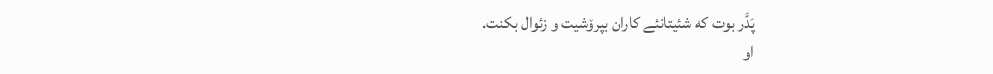پَدَّر بوت که شئیتانئے کاران بپرۆشیت و زئوال بکنت.
او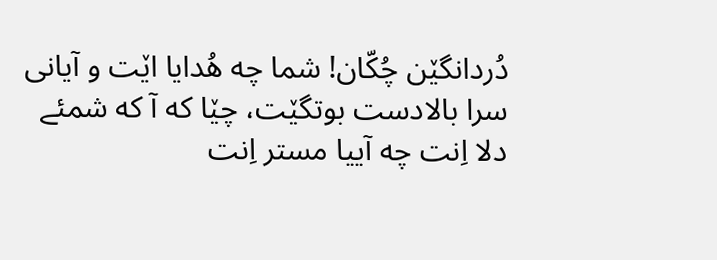دُردانگێن چُکّان! شما چه هُدایا اێت و آیانی سرا بالادست بوتگێت، چێا که آ که شمئے دلا اِنت چه آییا مستر اِنت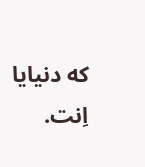که دنیایا اِنت.